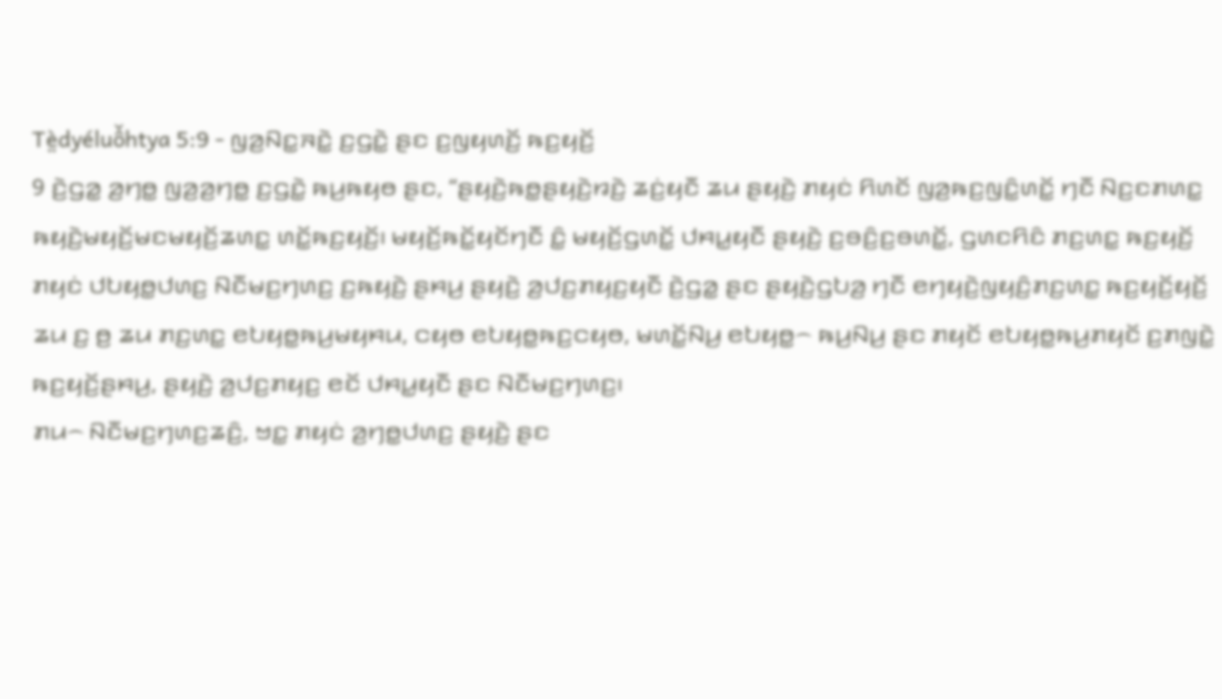Tè̤dyéluô̌htya 5:9 - ꤜꤤ꤬ꤡꤢ꤭ꤏꤢꤧ꤭ ꤢ꤬ꤞꤢꤧ꤭ ꤔꤢ ꤢ꤬ꤜꤟꤛꤢꤩ꤬ ꤒꤢ꤬ꤟꤢꤩ꤬
9 ꤢꤧ꤬ꤞꤤ꤭ ꤤ꤬ꤚꤥ꤭ ꤜꤤ꤬ꤤ꤬ꤚꤥ꤭ ꤢ꤬ꤞꤢꤧ꤭ ꤒꤣ꤬ꤒꤟꤥ ꤔꤢ, “ꤔꤟꤢꤧ꤬ꤒꤥ꤭ꤔꤟꤢꤧ꤬ꤙꤢꤧ꤬ ꤘꤢꤦ꤬ꤟꤢꤪ ꤘꤣ ꤔꤟꤢꤧ꤬ ꤊꤟꤢꤦ ꤖꤛꤢꤩ ꤜꤤ꤬ꤒꤢ꤬ꤜꤢꤨ꤭ꤛꤢꤩ꤭ ꤚꤢꤪ ꤡꤢ꤬ꤢꤊꤛꤢ꤭ ꤒꤟꤢꤧ꤬ꤗꤟꤢꤩ꤬ꤗꤢꤗꤟꤢꤩ꤬ꤘꤛꤢ꤭ ꤛꤢꤩ꤭ꤒꤢ꤬ꤟꤢꤩ꤬꤯ ꤗꤟꤢꤩ꤬ꤒꤢꤩ꤭ꤟꤢꤩꤚꤢꤪ ꤢꤨ꤭ ꤗꤟꤢꤩ꤬ꤞꤛꤢꤩ꤭ ꤓꤌꤣ꤭ꤟꤢꤪ ꤔꤟꤢꤧ꤬ ꤢ꤬ꤋꤢꤨ꤬ꤢ꤬ꤋꤛꤢꤩ꤭, ꤞꤛꤢꤖꤢꤨ ꤊꤢ꤬ꤛꤢ꤭ ꤒꤢ꤬ꤟꤢꤩ꤬ ꤊꤟꤢꤦ ꤓꤝꤟꤥ꤭ꤓꤛꤢ꤬ ꤡꤢꤪꤗꤢ꤬ꤚꤛꤢ꤬ ꤢ꤬ꤒꤟꤢꤧ꤬ ꤔꤌꤣ꤬ ꤔꤟꤢꤧ꤬ ꤤ꤬ꤓꤢ꤬ꤊꤟꤢ꤬ꤟꤢꤪ ꤢꤧ꤬ꤞꤤ꤭ ꤔꤢ ꤔꤟꤢꤧ꤬ꤞꤝꤤ꤬ ꤚꤢꤪ ꤕꤚꤟꤢꤧ꤬ꤜꤟꤢꤨ꤬ꤊꤢ꤬ꤛꤢ꤭ ꤒꤢ꤬ꤟꤢꤩ꤬ꤟꤢꤩ꤬ ꤘꤣ ꤢ꤬ ꤥ꤬ ꤘꤣ ꤊꤢ꤬ꤛꤢ꤭ ꤕꤝꤟꤥ꤭ꤒꤣ꤬ꤗꤟꤌꤣ, ꤍꤟꤥ ꤕꤝꤟꤥ꤭ꤒꤢ꤬ꤍꤟꤥ, ꤗꤛꤢꤩ꤭ꤡꤣ꤬ ꤕꤝꤟꤥ꤭꤮ ꤒꤣ꤬ꤡꤣ꤬ ꤔꤢ ꤊꤟꤢꤩ ꤕꤝꤟꤥ꤭ꤒꤣ꤬ꤊꤟꤢꤩ ꤢ꤬ꤊꤜꤢꤧ꤭ ꤒꤢ꤬ꤟꤢꤩ꤬ꤔꤌꤣ꤬, ꤔꤟꤢꤧ꤬ ꤤ꤬ꤓꤢ꤬ꤊꤟꤢ꤬ ꤕꤢꤩ ꤓꤌꤣ꤭ꤟꤢꤪ ꤔꤢ ꤡꤢꤪꤗꤢ꤬ꤚꤛꤢ꤬꤯
ꤊꤣ꤮ ꤡꤢꤪꤗꤢ꤬ꤚꤛꤢ꤬ꤘꤢꤨ꤬, ꤠꤢ꤭ ꤊꤟꤢꤦ ꤤ꤬ꤚꤥ꤭ꤓꤛꤢ꤬ ꤔꤟꤢꤧ꤬ ꤔꤢ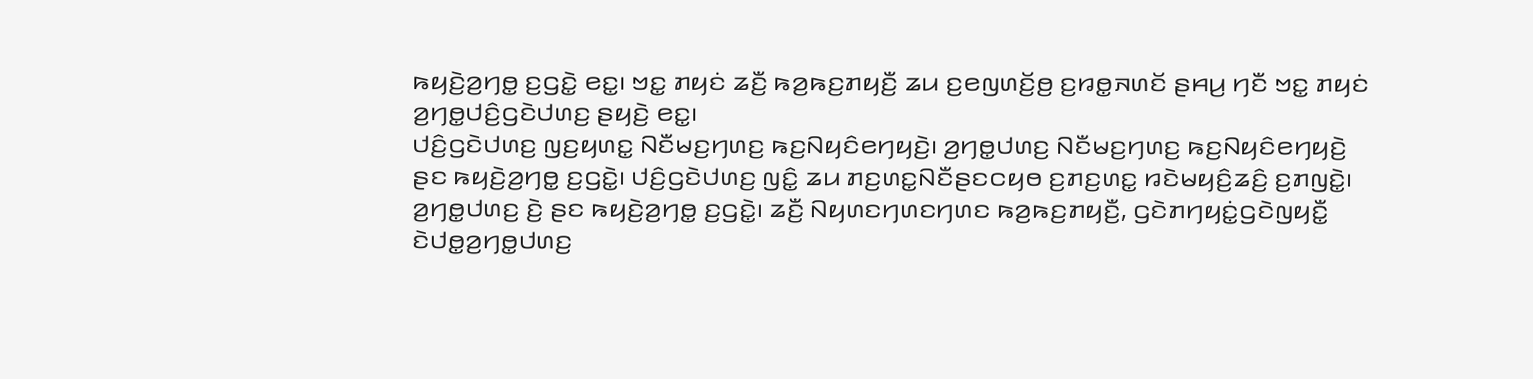ꤒꤟꤢꤧ꤬ꤤ꤬ꤚꤥ꤭ ꤢ꤬ꤞꤢꤧ꤭ ꤕꤢ꤭꤯ ꤠꤢ꤭ ꤊꤟꤢꤦ ꤘꤢꤪ꤬ ꤒꤤ꤬ꤒꤢ꤬ꤊꤟꤢꤪ꤬ ꤘꤣ ꤢ꤬ꤕꤜꤛꤢꤩ꤬ꤥ꤬ ꤢ꤬ꤙꤥ꤭ꤏꤛꤢꤩ ꤔꤌꤣ꤬ ꤚꤢꤪ ꤠꤢ꤭ ꤊꤟꤢꤦ ꤤ꤬ꤚꤥ꤭ꤓꤢꤨ꤬ꤞꤢꤧꤓꤛꤢ꤬ ꤔꤟꤢꤧ꤬ ꤕꤢ꤭꤯
ꤓꤢꤨ꤬ꤞꤢꤧꤓꤛꤢ꤬ ꤜꤢ꤬ꤟꤛꤢ꤭ ꤡꤢꤪꤗꤢ꤬ꤚꤛꤢ꤬ ꤒꤢ꤬ꤡꤟꤢꤨꤕꤚꤟꤢꤧ꤬꤯ ꤤ꤬ꤚꤥ꤭ꤓꤛꤢ꤬ ꤡꤢꤪꤗꤢ꤬ꤚꤛꤢ꤬ ꤒꤢ꤬ꤡꤟꤢꤨꤕꤚꤟꤢꤧ꤬ ꤔꤢ ꤒꤟꤢꤧ꤬ꤤ꤬ꤚꤥ꤭ ꤢ꤬ꤞꤢꤧ꤭꤯ ꤓꤢꤨ꤬ꤞꤢꤧꤓꤛꤢ꤬ ꤜꤢꤨ꤭ ꤘꤣ ꤊꤢ꤬ꤛꤢ꤭ꤡꤢꤪꤔꤢꤍꤟꤥ ꤢ꤬ꤊꤢ꤬ꤛꤢ꤭ ꤙꤢꤧꤗꤟꤢꤨ꤬ꤘꤢꤨ꤬ ꤢ꤬ꤊꤜꤢꤧ꤭꤯
ꤤ꤬ꤚꤥ꤭ꤓꤛꤢ꤬ ꤢꤧ꤬ ꤔꤢ ꤒꤟꤢꤧ꤬ꤤ꤬ꤚꤥ꤭ ꤢ꤬ꤞꤢꤧ꤭꤯ ꤘꤢꤪ꤬ ꤡꤟꤛꤢꤚꤛꤢꤚꤛꤢ ꤒꤤ꤬ꤒꤢ꤬ꤊꤟꤢꤪ꤬, ꤞꤢꤧꤊꤚꤟꤢꤦ꤭ꤞꤢꤧꤜꤟꤢꤪ꤭ ꤢꤧꤓꤥ꤭ꤤ꤬ꤚꤥ꤭ꤓꤛꤢ꤬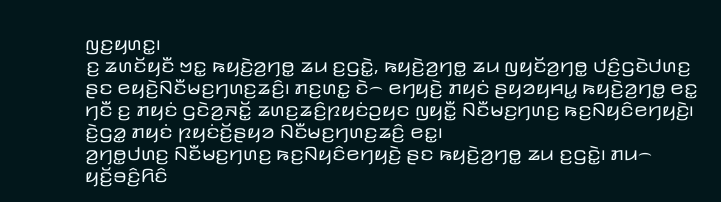ꤜꤢ꤬ꤟꤛꤢ꤭꤯
ꤢ꤬ ꤘꤛꤢꤩꤟꤢꤪ ꤠꤢ꤭ ꤒꤟꤢꤧ꤬ꤤ꤬ꤚꤥ꤭ ꤘꤣ ꤢ꤬ꤞꤢꤧ꤭, ꤒꤟꤢꤧ꤬ꤤ꤬ꤚꤥ꤭ ꤘꤣ ꤜꤟꤢꤩꤤ꤬ꤚꤥ꤭ ꤓꤢꤨ꤬ꤞꤢꤧꤓꤛꤢ꤬ ꤔꤢ ꤕꤟꤢꤧ꤬ꤡꤢꤪꤗꤢ꤬ꤚꤛꤢ꤬ꤘꤢꤨ꤬꤯ ꤊꤢ꤬ꤛꤢ꤭ ꤢꤧ꤮ ꤕꤚꤟꤢꤧ꤬ ꤊꤟꤢꤦ ꤔꤟꤤꤟꤌꤣ꤭ ꤒꤟꤢꤧ꤬ꤤ꤬ꤚꤥ꤭ ꤕꤢ꤭ ꤚꤢꤪ ꤢ꤬ ꤊꤟꤢꤦ ꤞꤢꤧꤤ꤬ꤏꤢꤩ꤭ ꤘꤛꤢ꤬ꤘꤢꤨ꤬ꤐꤟꤢꤦꤑꤟꤢ ꤜꤟꤢꤪ꤭ ꤡꤢꤪꤗꤢ꤬ꤚꤛꤢ꤬ ꤒꤢ꤬ꤡꤟꤢꤨꤕꤚꤟꤢꤧ꤬꤯ ꤢꤧ꤬ꤞꤤ꤭ ꤊꤟꤢꤦ ꤐꤟꤢꤦꤢꤩ꤬ꤔꤟꤤ ꤡꤢꤪꤗꤢ꤬ꤚꤛꤢ꤬ꤘꤢꤨ꤬ ꤕꤢ꤭꤯
ꤤ꤬ꤚꤥ꤭ꤓꤛꤢ꤬ ꤡꤢꤪꤗꤢ꤬ꤚꤛꤢ꤬ ꤒꤢ꤬ꤡꤟꤢꤨꤕꤚꤟꤢꤧ꤬ ꤔꤢ ꤒꤟꤢꤧ꤬ꤤ꤬ꤚꤥ꤭ ꤘꤣ ꤢ꤬ꤞꤢꤧ꤭꤯ ꤊꤣ꤮ ꤟꤢꤩ꤬ꤋꤢꤨ꤬ꤖꤢꤨ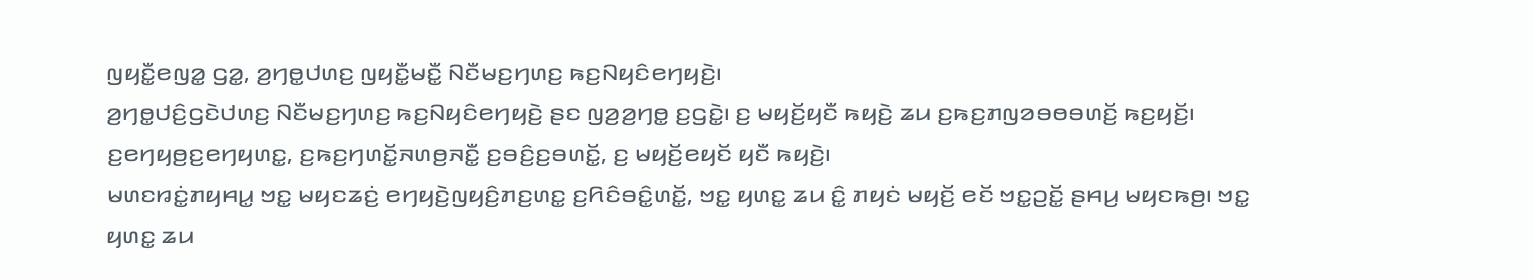ꤜꤟꤢꤪ꤭ꤕꤜꤤ꤭ ꤞꤤ꤭, ꤤ꤬ꤚꤥ꤭ꤓꤛꤢ꤬ ꤜꤟꤢꤪ꤭ꤗꤢꤪ꤭ ꤡꤢꤪꤗꤢ꤬ꤚꤛꤢ꤬ ꤒꤢ꤬ꤡꤟꤢꤨꤕꤚꤟꤢꤧ꤬꤯
ꤤ꤬ꤚꤥ꤭ꤓꤢꤨ꤬ꤞꤢꤧꤓꤛꤢ꤬ ꤡꤢꤪꤗꤢ꤬ꤚꤛꤢ꤬ ꤒꤢ꤬ꤡꤟꤢꤨꤕꤚꤟꤢꤧ꤬ ꤔꤢ ꤜꤤ꤬ꤤ꤬ꤚꤥ꤭ ꤢ꤬ꤞꤢꤧ꤭꤯ ꤢ꤬ ꤗꤟꤢꤩ꤬ꤟꤢꤪ ꤒꤟꤢꤧ꤬ ꤘꤣ ꤢ꤬ꤒꤢ꤬ꤊꤜꤤꤋꤥꤋꤛꤢꤩ꤬ ꤒꤢ꤬ꤟꤢꤩ꤬꤯ ꤢ꤬ꤕꤚꤟꤥ꤬ꤢ꤬ꤕꤚꤟꤛꤢ꤭, ꤢ꤬ꤒꤢ꤬ꤚꤛꤢꤩ꤭ꤏꤛꤥ꤬ꤏꤢꤪ꤭ ꤢ꤬ꤋꤢꤨ꤬ꤢ꤬ꤋꤛꤢꤩ꤭, ꤢ꤬ ꤗꤟꤢꤩ꤬ꤕꤟꤢꤩ ꤟꤢꤪ ꤒꤟꤢꤧ꤬꤯
ꤗꤛꤢꤙꤢꤦ꤭ꤊꤟꤌꤣ꤭ ꤠꤢ꤭ ꤗꤟꤢꤘꤢꤦ꤬ ꤕꤚꤟꤢꤧ꤬ꤜꤟꤢꤨ꤬ꤊꤢ꤬ꤛꤢ꤭ ꤢ꤬ꤖꤢꤨꤋꤢꤨ꤭ꤛꤢꤩ꤭, ꤠꤢ꤭ ꤟꤛꤢ꤭ ꤘꤣ ꤢꤨ꤭ ꤊꤟꤢꤦ ꤗꤟꤢꤩ꤬ ꤕꤢꤩ ꤠꤢ꤭ꤑꤢꤩ꤭ ꤔꤌꤣ꤬ ꤗꤟꤢꤒꤥ꤬꤯ ꤠꤢ꤭ ꤟꤛꤢ꤭ ꤘꤣ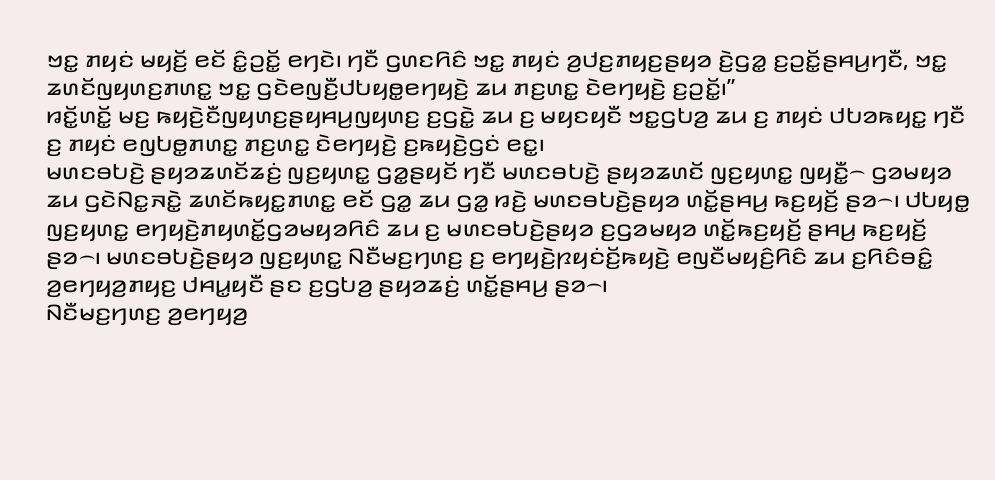ꤠꤢ꤭ ꤊꤟꤢꤦ ꤗꤟꤢꤩ꤬ ꤕꤢꤩ ꤢꤨ꤭ꤑꤢꤩ꤭ ꤕꤚꤢꤧ꤯ ꤚꤢꤪ ꤞꤛꤢꤖꤢꤨ ꤠꤢ꤭ ꤊꤟꤢꤦ ꤤ꤬ꤓꤢ꤬ꤊꤟꤢ꤬ꤔꤟꤤ ꤢꤧ꤬ꤞꤤ꤭ ꤢ꤬ꤑꤢꤩ꤭ꤔꤌꤣ꤬ꤚꤢꤪ, ꤠꤢ꤭ ꤘꤛꤢꤩꤜꤟꤛꤢ꤬ꤊꤛꤢ꤭ ꤠꤢ꤭ ꤞꤢꤧꤕꤜꤢꤪ꤬ꤓꤝꤟꤥ꤭ꤕꤚꤟꤢꤧ꤬ ꤘꤣ ꤊꤢ꤬ꤛꤢ꤭ ꤢꤧꤕꤚꤟꤢꤧ꤬ ꤢ꤬ꤑꤢꤩ꤭꤯”
ꤙꤢꤩ꤭ꤛꤢꤩ꤭ ꤗꤢ꤬ ꤒꤟꤢꤧ꤬ꤢꤪꤜꤟꤛꤢ꤬ꤔꤟꤌꤣ꤬ꤜꤟꤛꤢ꤬ ꤢ꤬ꤞꤢꤧ꤭ ꤘꤣ ꤢ꤬ ꤗꤟꤢꤟꤢꤪ ꤠꤢ꤭ꤞꤝꤤ꤬ ꤘꤣ ꤢ꤬ ꤊꤟꤢꤦ ꤓꤝꤤꤒꤟꤢ꤭ ꤚꤢꤪ ꤢ꤬ ꤊꤟꤢꤦ ꤕꤜꤝꤥ꤭ꤊꤛꤢ꤭ ꤊꤢ꤬ꤛꤢ꤭ ꤢꤧꤕꤚꤟꤢꤧ꤬ ꤢ꤬ꤒꤟꤢꤧ꤬ꤞꤢꤦ ꤕꤢ꤭꤯
ꤗꤛꤢꤋꤝꤢꤧ꤬ ꤔꤟꤤꤘꤛꤢꤩꤘꤢꤦ꤬ ꤜꤢ꤬ꤟꤛꤢ꤭ ꤞꤤ꤭ꤔꤟꤢꤩ ꤚꤢꤪ ꤗꤛꤢꤋꤝꤢꤧ꤬ ꤔꤟꤤꤘꤛꤢꤩ ꤜꤢ꤬ꤟꤛꤢ꤭ ꤜꤟꤢꤪ꤭꤮ ꤞꤤꤗꤟꤤ ꤘꤣ ꤞꤢꤧꤡꤢ꤭ꤏꤢꤧ꤭ ꤘꤛꤢꤩꤒꤟꤢ꤭ꤊꤛꤢ꤭ ꤕꤢꤩ ꤞꤤ꤭ ꤘꤣ ꤞꤤ꤭ ꤙꤢꤧ꤬ ꤗꤛꤢꤋꤝꤢꤧ꤬ꤔꤟꤤ ꤛꤢꤩ꤭ꤔꤌꤣ꤬ ꤒꤢ꤬ꤟꤢꤩ꤬ ꤔꤤ꤮꤯ ꤓꤝꤟꤥ꤭ ꤜꤢ꤬ꤟꤛꤢ꤭ ꤕꤚꤟꤢꤧ꤬ꤊꤟꤛꤢꤩ꤭ꤞꤤꤗꤟꤤꤖꤢꤨ ꤘꤣ ꤢ꤬ ꤗꤛꤢꤋꤝꤢꤧ꤬ꤔꤟꤤ ꤢ꤬ꤞꤤꤗꤟꤤ ꤛꤢꤩ꤭ꤒꤢ꤬ꤟꤢꤩ꤬ ꤔꤌꤣ꤬ ꤒꤢ꤬ꤟꤢꤩ꤬ ꤔꤤ꤮꤯ ꤗꤛꤢꤋꤝꤢꤧ꤬ꤔꤟꤤ ꤜꤢ꤬ꤟꤛꤢ꤭ ꤡꤢꤪꤗꤢ꤬ꤚꤛꤢ꤬ ꤢ꤬ ꤕꤚꤟꤢꤧ꤬ꤐꤟꤢꤦꤢꤩ꤬ꤒꤟꤢꤧ꤬ ꤕꤜꤢꤪꤗꤟꤢꤨ꤬ꤖꤢꤨ ꤘꤣ ꤢ꤬ꤖꤢꤨꤋꤢꤨ꤭ ꤤ꤬ꤕꤚꤟꤤ꤬ꤊꤟꤢ꤬ ꤓꤌꤣ꤭ꤟꤢꤪ ꤔꤢ ꤢ꤬ꤞꤝꤤ꤬ ꤔꤟꤤꤘꤢꤦ꤬ ꤛꤢꤩ꤭ꤔꤌꤣ꤬ ꤔꤤ꤮꤯
ꤡꤢꤪꤗꤢ꤬ꤚꤛꤢ꤬ ꤤ꤬ꤕꤚꤟꤤ꤬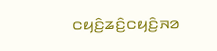ꤍꤟꤢꤨ꤬ꤘꤢꤨ꤬ꤍꤟꤢꤨ꤬ꤏꤤ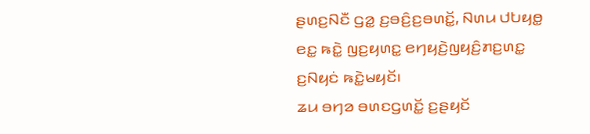ꤔꤛꤢ꤬ꤡꤢꤪ ꤞꤤ꤭ ꤢ꤬ꤋꤢꤨ꤬ꤢ꤬ꤋꤛꤢꤩ꤭, ꤡꤛꤣ ꤓꤝꤟꤥ꤭ ꤕꤢ꤭ ꤒꤢꤧ꤭ ꤜꤢ꤬ꤟꤛꤢ꤭ ꤕꤚꤟꤢꤧ꤬ꤜꤟꤢꤨ꤬ꤊꤢ꤬ꤛꤢ꤭ ꤢ꤬ꤡꤟꤢꤦ ꤒꤢꤧ꤭ꤗꤟꤢꤩ꤯
ꤘꤣ ꤋꤚꤤ ꤋꤛꤢꤞꤛꤢꤩ꤭ ꤢ꤬ꤔꤟꤢꤩ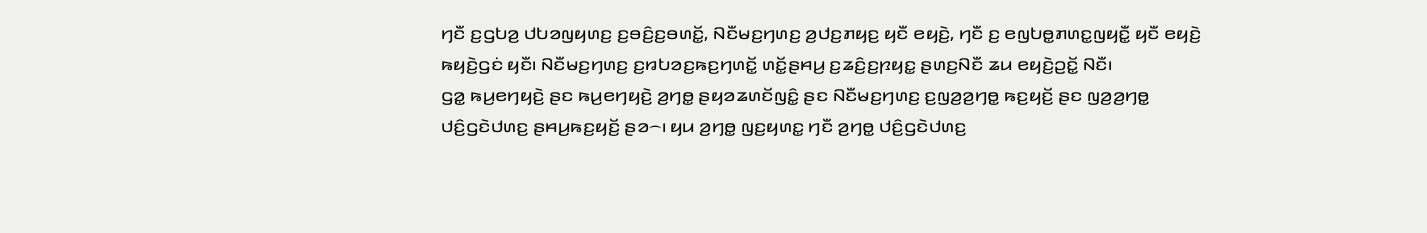ꤚꤢꤪ ꤢ꤬ꤞꤝꤤ꤬ ꤓꤝꤤꤜꤟꤛꤢ꤬ ꤢ꤬ꤋꤢꤨ꤬ꤢ꤬ꤋꤛꤢꤩ꤭, ꤡꤢꤪꤗꤢ꤬ꤚꤛꤢ꤬ ꤤ꤬ꤓꤢ꤬ꤊꤟꤢ꤬ ꤟꤢꤪ ꤕꤟꤢꤧ꤬, ꤚꤢꤪ ꤢ꤬ ꤕꤜꤝꤥ꤭ꤊꤛꤢ꤭ꤜꤟꤢꤪ꤭ ꤟꤢꤪ ꤕꤟꤢꤧ꤬ ꤒꤟꤢꤧ꤬ꤞꤢꤦ ꤟꤢꤪ꤯ ꤡꤢꤪꤗꤢ꤬ꤚꤛꤢ꤬ ꤢ꤬ꤙꤝꤤꤢ꤬ꤒꤢ꤬ꤚꤛꤢꤩ꤭ ꤛꤢꤩ꤭ꤔꤌꤣ꤬ ꤢ꤬ꤘꤢꤨ꤬ꤢ꤬ꤐꤟꤢ꤭ ꤔꤛꤢ꤬ꤡꤢꤪ ꤘꤣ ꤕꤟꤢꤧ꤬ꤑꤢꤩ꤭ ꤡꤢꤪ꤯
ꤞꤤ꤭ ꤒꤣ꤬ꤕꤚꤟꤢꤧ꤬ ꤔꤢ ꤒꤣ꤬ꤕꤚꤟꤢꤧ꤬ ꤤ꤬ꤚꤥ꤭ ꤔꤟꤤꤘꤛꤢꤩꤜꤢꤨ꤭ ꤔꤢ ꤡꤢꤪꤗꤢ꤬ꤚꤛꤢ꤬ ꤢ꤬ꤜꤤ꤬ꤤ꤬ꤚꤥ꤭ ꤒꤢ꤬ꤟꤢꤩ꤬ ꤔꤢ ꤜꤤ꤬ꤤ꤬ꤚꤥ꤭ ꤓꤢꤨ꤬ꤞꤢꤧꤓꤛꤢ꤬ ꤔꤌꤣ꤬ꤒꤢ꤬ꤟꤢꤩ꤬ ꤔꤤ꤮꤯ ꤟꤣ ꤤ꤬ꤚꤥ꤭ ꤜꤢ꤬ꤟꤛꤢ꤭ ꤚꤢꤪ ꤤ꤬ꤚꤥ꤭ ꤓꤢꤨ꤬ꤞꤢꤧꤓꤛꤢ꤬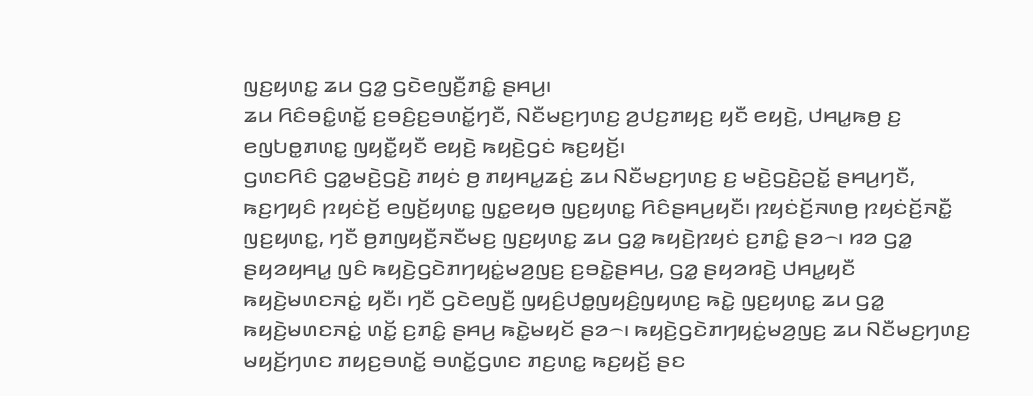ꤜꤢ꤬ꤟꤛꤢ꤭ ꤘꤣ ꤞꤤ꤭ ꤞꤢꤧꤕꤜꤢꤪ꤬ꤊꤢꤨ꤭ ꤔꤌꤣ꤬꤯
ꤘꤣ ꤖꤢꤨꤋꤢꤨ꤭ꤛꤢꤩ꤭ ꤢ꤬ꤋꤢꤨ꤬ꤢ꤬ꤋꤛꤢꤩ꤭ꤚꤢꤪ, ꤡꤢꤪꤗꤢ꤬ꤚꤛꤢ꤬ ꤤ꤬ꤓꤢ꤬ꤊꤟꤢ꤬ ꤟꤢꤪ ꤕꤟꤢꤧ꤬, ꤓꤌꤣ꤭ꤒꤥ꤬ ꤢ꤬ ꤕꤜꤝꤥ꤭ꤊꤛꤢ꤭ ꤜꤟꤢꤪ꤭ꤟꤢꤪ ꤕꤟꤢꤧ꤬ ꤒꤟꤢꤧ꤬ꤞꤢꤦ ꤒꤢ꤬ꤟꤢꤩ꤬꤯
ꤞꤛꤢꤖꤢꤨ ꤞꤤ꤭ꤗꤢꤧ꤬ꤞꤢꤧ꤬ ꤊꤟꤢꤦ ꤥ꤬ ꤊꤟꤌꤣ꤭ꤘꤢꤦ꤬ ꤘꤣ ꤡꤢꤪꤗꤢ꤬ꤚꤛꤢ꤬ ꤢ꤬ ꤗꤢꤧ꤬ꤞꤢꤧ꤬ꤑꤢꤩ꤭ ꤔꤌꤣ꤬ꤚꤢꤪ, ꤒꤢ꤬ꤚꤟꤢꤨ ꤐꤟꤢꤦꤢꤩ꤬ ꤕꤜꤢꤩ꤬ꤟꤛꤢ꤭ ꤜꤢ꤭ꤕꤟꤥ ꤜꤢ꤬ꤟꤛꤢ꤭ ꤖꤢꤨꤔꤌꤣ꤬ꤟꤢꤪ꤯ ꤐꤟꤢꤦꤢꤩ꤬ꤏꤛꤥ꤬ ꤐꤟꤢꤦꤢꤩ꤬ꤏꤢꤪ꤭ ꤜꤢ꤬ꤟꤛꤢ꤭, ꤚꤢꤪ ꤥ꤬ꤊꤜꤟꤢꤪ꤬ꤏꤢꤪꤗꤢ꤬ ꤜꤢ꤬ꤟꤛꤢ꤭ ꤘꤣ ꤞꤤ꤭ ꤒꤟꤢꤧ꤬ꤐꤟꤢꤦ ꤢ꤬ꤊꤢꤨ꤭ ꤔꤤ꤮꤯ ꤙꤤ ꤞꤤ꤭ ꤔꤟꤤꤟꤌꤣ꤭ ꤜꤢꤨ ꤒꤟꤢꤧ꤬ꤞꤢꤧꤊꤚꤟꤢꤦ꤭ꤗꤤ꤬ꤜꤢ꤬ ꤢ꤬ꤋꤢꤧ꤭ꤔꤌꤣ꤬, ꤞꤤ꤭ ꤔꤟꤤꤙꤢꤧ꤬ ꤓꤌꤣ꤭ꤟꤢꤪ ꤒꤟꤢꤧ꤬ꤗꤛꤢꤏꤢꤦ꤭ ꤟꤢꤪ꤯ ꤚꤢꤪ ꤞꤢꤧꤕꤜꤢꤪ꤬ ꤜꤟꤢꤨ꤬ꤓꤥ꤭ꤜꤟꤢꤨ꤬ꤜꤟꤛꤢ꤬ ꤒꤢꤧ꤭ ꤜꤢ꤬ꤟꤛꤢ꤭ ꤘꤣ ꤞꤤ꤭ ꤒꤟꤢꤧ꤬ꤗꤛꤢꤏꤢꤦ꤭ ꤛꤢꤩ꤭ ꤢ꤬ꤊꤢꤨ꤭ ꤔꤌꤣ꤬ ꤒꤢꤧ꤭ꤗꤟꤢꤩ ꤔꤤ꤮꤯ ꤒꤟꤢꤧ꤬ꤞꤢꤧꤊꤚꤟꤢꤦ꤭ꤗꤤ꤬ꤜꤢ꤬ ꤘꤣ ꤡꤢꤪꤗꤢ꤬ꤚꤛꤢ꤬ ꤗꤟꤢꤩ꤬ꤚꤛꤢ ꤊꤟꤢ꤬ꤋꤛꤢꤩ꤭ ꤋꤛꤢꤩ꤭ꤞꤛꤢ ꤊꤢ꤬ꤛꤢ꤭ ꤒꤢ꤬ꤟꤢꤩ꤬ ꤔꤢ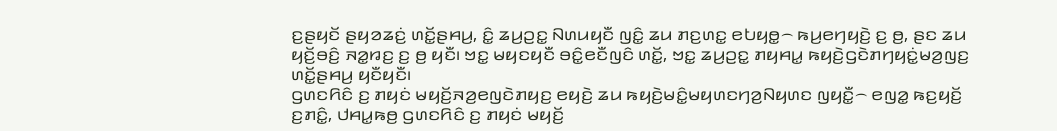ꤢ꤬ꤔꤟꤢꤩ ꤔꤟꤤꤘꤢꤦ꤬ ꤛꤢꤩ꤭ꤔꤌꤣ꤬, ꤢꤨ꤭ ꤘꤣ꤬ꤑꤢ꤭ ꤡꤛꤣꤟꤢꤪ ꤜꤢꤨ꤭ ꤘꤣ ꤊꤢ꤬ꤛꤢ꤭ ꤕꤝꤟꤥ꤭꤮ ꤒꤣ꤬ꤕꤚꤟꤢꤧ꤬ ꤢ꤬ ꤥ꤬, ꤔꤢ ꤘꤣ ꤟꤢꤩ꤬ꤋꤢꤨ꤬ ꤏꤤ꤭ꤙꤢ꤬ ꤢ꤬ ꤥ꤬ ꤟꤢꤪ꤯ ꤠꤢ꤭ ꤗꤟꤢꤟꤢꤪ ꤋꤢꤨ꤭ꤕꤢꤪꤜꤢꤨ ꤛꤢꤩ꤭, ꤠꤢ꤭ ꤘꤣ꤬ꤑꤢ꤭ ꤊꤟꤌꤣ꤭ ꤒꤟꤢꤧ꤬ꤞꤢꤧꤊꤚꤟꤢꤦ꤭ꤗꤤ꤬ꤜꤢ꤬ ꤛꤢꤩ꤭ꤔꤌꤣ꤬ ꤟꤢꤪꤟꤢꤪ꤯
ꤞꤛꤢꤖꤢꤨ ꤢ꤬ ꤊꤟꤢꤦ ꤗꤟꤢꤩ꤬ꤏꤤ꤬ꤕꤜꤢꤧꤊꤟꤢ꤬ ꤕꤟꤢꤧ꤬ ꤘꤣ ꤒꤟꤢꤧ꤬ꤗꤢꤨ꤭ꤗꤟꤛꤢꤚꤤ꤬ꤡꤟꤛꤢ ꤜꤟꤢꤪ꤭꤮ ꤕꤜꤤ꤭ ꤒꤢ꤬ꤟꤢꤩ꤬ ꤢ꤬ꤊꤢꤨ꤭, ꤓꤌꤣ꤭ꤒꤥ꤬ ꤞꤛꤢꤖꤢꤨ ꤢ꤬ ꤊꤟꤢꤦ ꤗꤟꤢꤩ꤬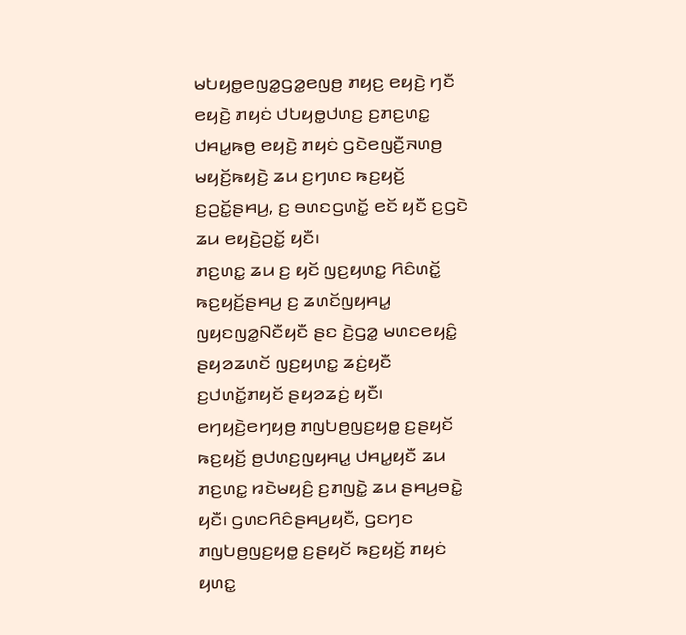ꤗꤝꤟꤥ꤭ꤕꤜꤤ꤭ꤞꤤ꤭ꤕꤜꤥ꤬ ꤊꤟꤢ꤬ ꤕꤟꤢꤧ꤬ ꤚꤢꤪ ꤕꤟꤢꤧ꤬ ꤊꤟꤢꤦ ꤓꤝꤟꤥ꤭ꤓꤛꤢ꤬ ꤢ꤬ꤊꤢ꤬ꤛꤢ꤭ ꤓꤌꤣ꤭ꤒꤥ꤬ ꤕꤟꤢꤧ꤬ ꤊꤟꤢꤦ ꤞꤢꤧꤕꤜꤢꤪ꤬ꤏꤛꤥ꤬ ꤗꤟꤢꤩ꤬ꤒꤟꤢꤧ꤬ ꤘꤣ ꤢ꤬ꤚꤛꤢ ꤒꤢ꤬ꤟꤢꤩ꤬ ꤢ꤬ꤑꤢꤩ꤭ꤔꤌꤣ꤬, ꤢ꤬ ꤋꤛꤢꤞꤛꤢꤩ꤭ ꤕꤢꤩ ꤟꤢꤪ ꤢ꤬ꤞꤢꤧ ꤘꤣ ꤕꤟꤢꤧ꤬ꤑꤢꤩ꤭ ꤟꤢꤪ꤯
ꤊꤢ꤬ꤛꤢ꤭ ꤘꤣ ꤢ꤬ ꤟꤢꤩ ꤜꤢ꤬ꤟꤛꤢ꤭ ꤖꤢꤨꤛꤢꤩ꤭ ꤒꤢ꤬ꤟꤢꤩ꤬ꤔꤌꤣ꤬ ꤢ꤬ ꤘꤛꤢꤩꤜꤟꤌꤣ꤭ ꤜꤟꤢꤜꤤ꤭ꤡꤢꤪꤟꤢꤪ ꤔꤢ ꤢꤧ꤬ꤞꤤ꤭ ꤗꤛꤢꤕꤟꤢꤨ꤭ ꤔꤟꤤꤘꤛꤢꤩ ꤜꤢ꤬ꤟꤛꤢ꤭ ꤘꤢꤦ꤬ꤟꤢꤪ ꤢ꤬ꤓꤛꤢꤩ꤭ꤊꤟꤢꤩ ꤔꤟꤤꤘꤢꤦ꤬ ꤟꤢꤪ꤯
ꤕꤚꤟꤢꤧ꤬ꤕꤚꤟꤥ꤬ ꤊꤜꤝꤥ꤬ꤜꤢ꤬ꤟꤥ꤭ ꤢ꤬ꤔꤟꤢꤩ ꤒꤢ꤬ꤟꤢꤩ꤬ ꤥ꤬ꤓꤛꤢ꤬ꤜꤟꤌꤣ꤭ ꤓꤌꤣ꤭ꤟꤢꤪ ꤘꤣ ꤊꤢ꤬ꤛꤢ꤭ ꤙꤢꤧꤗꤟꤢꤨ꤬ ꤢ꤬ꤊꤜꤢꤧ꤭ ꤘꤣ ꤔꤌꤣ꤬ꤋꤢꤧ꤭ ꤟꤢꤪ꤯ ꤞꤛꤢꤖꤢꤨꤔꤌꤣ꤬ꤟꤢꤪ, ꤞꤢꤚꤢ ꤊꤜꤝꤥ꤬ꤜꤢ꤬ꤟꤥ꤭ ꤢ꤬ꤔꤟꤢꤩ ꤒꤢ꤬ꤟꤢꤩ꤬ ꤊꤟꤢꤦ ꤟꤛꤢ꤭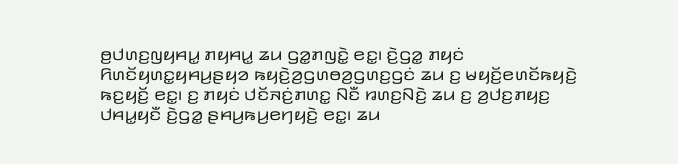ꤥ꤬ꤓꤛꤢ꤬ꤜꤟꤌꤣ꤭ ꤊꤟꤌꤣ꤭ ꤘꤣ ꤞꤤ꤭ꤊꤜꤢꤧ꤭ ꤕꤢ꤭꤯ ꤢꤧ꤬ꤞꤤ꤭ ꤊꤟꤢꤦ ꤖꤛꤢꤩꤟꤛꤢ꤭ꤟꤌꤣ꤬ꤔꤟꤤ ꤒꤟꤢꤧ꤬ꤤ꤬ꤞꤛꤥꤤ꤬ꤞꤛꤢ꤬ꤞꤢꤦ ꤘꤣ ꤢ꤬ ꤗꤟꤢꤩ꤬ꤕꤛꤢꤩꤒꤟꤢꤧ꤬ ꤒꤢ꤬ꤟꤢꤩ꤬ ꤕꤢ꤭꤯ ꤢ꤬ ꤊꤟꤢꤦ ꤓꤢꤩꤏꤢꤦ꤬ꤊꤛꤢ꤭ ꤡꤢꤪ ꤙꤛꤢ꤬ꤡꤢꤧ꤬ ꤘꤣ ꤢ꤬ ꤤ꤬ꤓꤢ꤬ꤊꤟꤢ꤬ ꤓꤌꤣ꤭ꤟꤢꤪ ꤢꤧ꤬ꤞꤤ꤭ ꤔꤌꤣ꤬ꤒꤣ꤬ꤕꤚꤟꤢꤧ꤬ ꤕꤢ꤭꤯ ꤘꤣ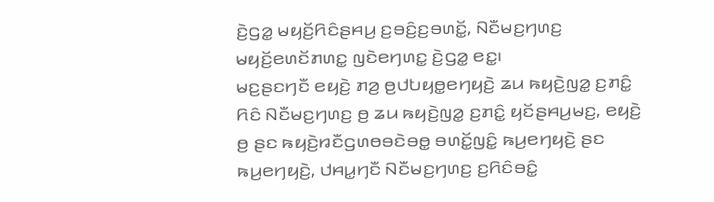ꤢꤧ꤬ꤞꤤ꤭ ꤗꤟꤢꤩ꤬ꤖꤢꤨꤔꤌꤣ꤬ ꤢ꤬ꤋꤢꤨ꤬ꤢ꤬ꤋꤛꤢꤩ꤭, ꤡꤢꤪꤗꤢ꤬ꤚꤛꤢ꤬ ꤗꤟꤢꤩ꤬ꤕꤛꤢꤩꤊꤛꤢ꤭ ꤜꤢꤧꤕꤚꤛꤢ꤭ ꤢꤧ꤬ꤞꤤ꤭ ꤕꤢ꤭꤯
ꤗꤢ꤬ꤔꤢꤚꤢꤪ ꤕꤟꤢꤧ꤬ ꤊꤤ꤬ ꤥ꤬ꤓꤝꤟꤥ꤭ꤕꤚꤟꤢꤧ꤬ ꤘꤣ ꤒꤟꤢꤧ꤬ꤜꤤ꤭ ꤢ꤬ꤊꤢꤨ꤭ ꤖꤢꤨ ꤡꤢꤪꤗꤢ꤬ꤚꤛꤢ꤬ ꤥ꤬ ꤘꤣ ꤒꤟꤢꤧ꤬ꤜꤤ꤭ ꤢ꤬ꤊꤢꤨ꤭ ꤟꤢꤩꤔꤌꤣ꤬ꤗꤢ꤬, ꤕꤟꤢꤧ꤬ ꤥ꤬ ꤔꤢ ꤒꤟꤢꤧ꤬ꤙꤢꤪꤞꤛꤥꤋꤢꤧꤋꤥ꤭ ꤋꤛꤢꤩ꤭ꤜꤢꤨ꤭ ꤒꤣ꤬ꤕꤚꤟꤢꤧ꤬ ꤔꤢ ꤒꤣ꤬ꤕꤚꤟꤢꤧ꤬, ꤓꤌꤣ꤭ꤚꤢꤪ ꤡꤢꤪꤗꤢ꤬ꤚꤛꤢ꤬ ꤢ꤬ꤖꤢꤨꤋꤢꤨ꤭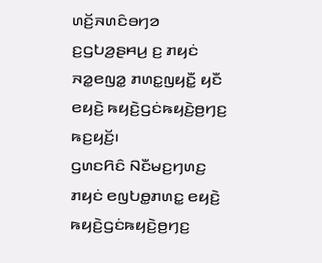ꤛꤢꤩ꤬ꤏꤛꤢꤨꤋꤚꤤ ꤢ꤬ꤞꤝꤤ꤬ꤔꤌꤣ꤬ ꤢ꤬ ꤊꤟꤢꤦ ꤏꤤ꤭ꤕꤜꤤ꤭ ꤊꤛꤢ꤭ꤜꤟꤢꤪ꤭ ꤟꤢꤪ ꤕꤟꤢꤧ꤬ ꤒꤟꤢꤧ꤬ꤞꤢꤦꤒꤟꤢꤧ꤬ꤥ꤬ꤚꤢ꤬ ꤒꤢ꤬ꤟꤢꤩ꤬꤯
ꤞꤛꤢꤖꤢꤨ ꤡꤢꤪꤗꤢ꤬ꤚꤛꤢ꤬ ꤊꤟꤢꤦ ꤕꤜꤝꤥ꤭ꤊꤛꤢ꤭ ꤕꤟꤢꤧ꤬ ꤒꤟꤢꤧ꤬ꤞꤢꤦꤒꤟꤢꤧ꤬ꤥ꤬ꤚꤢ꤬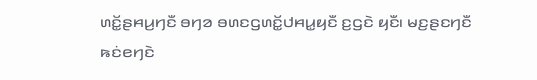ꤛꤢꤩ꤭ꤔꤌꤣ꤬ꤚꤢꤪ ꤋꤚꤤ ꤋꤛꤢꤞꤛꤢꤩ꤭ꤓꤌꤣ꤭ꤟꤢꤪ ꤢ꤬ꤞꤢꤧ ꤟꤢꤪ꤯ ꤗꤢ꤬ꤔꤢꤚꤢꤪ ꤒꤢꤦꤕꤚꤢꤧ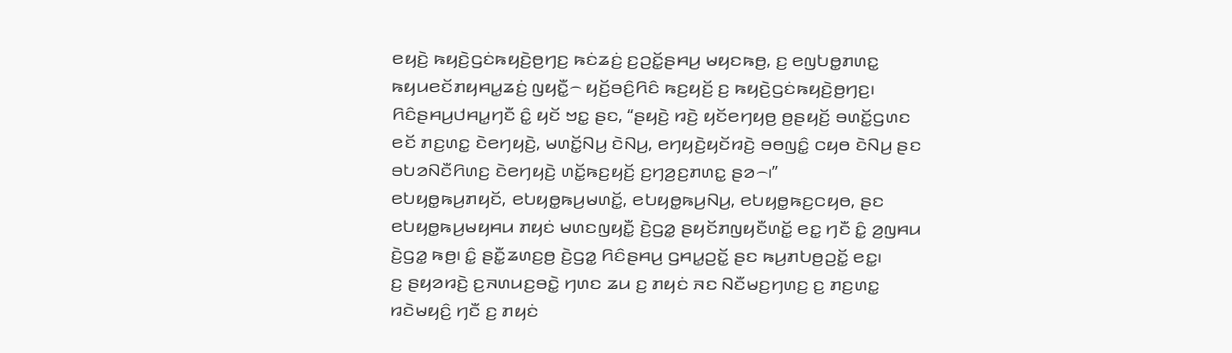ꤕꤟꤢꤧ꤬ ꤒꤟꤢꤧ꤬ꤞꤢꤦꤒꤟꤢꤧ꤬ꤥ꤬ꤚꤢ꤬ ꤒꤢꤦꤘꤢꤦ꤬ ꤢ꤬ꤑꤢꤩ꤭ꤔꤌꤣ꤬ ꤗꤟꤢꤒꤥ꤬, ꤢ꤬ ꤕꤜꤝꤥ꤭ꤊꤛꤢ꤭ ꤒꤟꤣꤕꤢꤩꤊꤟꤌꤣ꤭ꤘꤢꤦ꤬ ꤜꤟꤢꤪ꤭꤮ ꤟꤢꤩ꤬ꤋꤢꤨ꤬ꤖꤢꤨ ꤒꤢ꤬ꤟꤢꤩ꤬ ꤢ꤬ ꤒꤟꤢꤧ꤬ꤞꤢꤦꤒꤟꤢꤧ꤬ꤥ꤬ꤚꤢ꤬꤯
ꤖꤢꤨꤔꤌꤣ꤬ꤓꤌꤣ꤭ꤚꤢꤪ ꤢꤨ꤭ ꤟꤢꤩ ꤠꤢ꤭ ꤔꤢ, “ꤔꤟꤢꤧ꤬ ꤙꤢꤧ꤬ ꤟꤢꤩꤕꤚꤟꤥ꤬ ꤥ꤬ꤔꤟꤢꤩ꤬ ꤋꤛꤢꤩ꤭ꤞꤛꤢ ꤕꤢꤩ ꤊꤢ꤬ꤛꤢ꤭ ꤢꤧꤕꤚꤟꤢꤧ꤬, ꤗꤛꤢꤩ꤭ꤡꤣ꤬ ꤢꤧꤡꤣ꤬, ꤕꤚꤟꤢꤧ꤬ꤟꤢꤩꤙꤢꤧ꤬ ꤋꤥꤜꤢꤨ꤭ ꤍꤟꤥ ꤢꤧꤡꤣ꤬ ꤔꤢ ꤋꤝꤤꤡꤢꤪꤖꤛꤢ꤬ ꤢꤧꤕꤚꤟꤢꤧ꤬ ꤛꤢꤩ꤭ꤒꤢ꤬ꤟꤢꤩ꤬ ꤢ꤬ꤚꤤ꤬ꤢ꤬ꤊꤛꤢ꤭ ꤔꤤ꤮꤯”
ꤕꤝꤟꤥ꤭ꤒꤣ꤬ꤊꤟꤢꤩ, ꤕꤝꤟꤥ꤭ꤒꤣ꤬ꤗꤛꤢꤩ꤭, ꤕꤝꤟꤥ꤭ꤒꤣ꤬ꤡꤣ꤬, ꤕꤝꤟꤥ꤭ꤒꤢ꤬ꤍꤟꤥ, ꤔꤢ ꤕꤝꤟꤥ꤭ꤒꤣ꤬ꤗꤟꤌꤣ ꤊꤟꤢꤦ ꤗꤛꤢꤜꤟꤢꤪ꤭ ꤢꤧ꤬ꤞꤤ꤭ ꤔꤟꤢꤩꤊꤜꤟꤢꤪꤛꤢꤩ꤭ ꤕꤢ꤭ ꤚꤢꤪ ꤢꤨ꤭ ꤤ꤬ꤜꤌꤣ ꤢꤧ꤬ꤞꤤ꤭ ꤒꤥ꤬꤯ ꤢꤨ꤭ ꤔꤢꤪ꤭ꤘꤛꤢ꤬ꤥ꤬ ꤢꤧ꤬ꤞꤤ꤭ ꤖꤢꤨꤔꤌꤣ꤬ ꤞꤌꤣ꤭ꤑꤢꤩ꤭ ꤔꤢ ꤒꤣ꤬ꤊꤝꤥ꤬ꤑꤢꤩ꤭ ꤕꤢ꤭꤯
ꤢ꤬ ꤔꤟꤤꤙꤢꤧ꤬ ꤢ꤬ꤏꤛꤣꤢ꤬ꤋꤢꤧ꤭ ꤚꤛꤢ ꤘꤣ ꤢ꤬ ꤊꤟꤢꤦ ꤏꤢ ꤡꤢꤪꤗꤢ꤬ꤚꤛꤢ꤬ ꤢ꤬ ꤊꤢ꤬ꤛꤢ꤭ ꤙꤢꤧꤗꤟꤢꤨ꤬ ꤚꤢꤪ ꤢ꤬ ꤊꤟꤢꤦ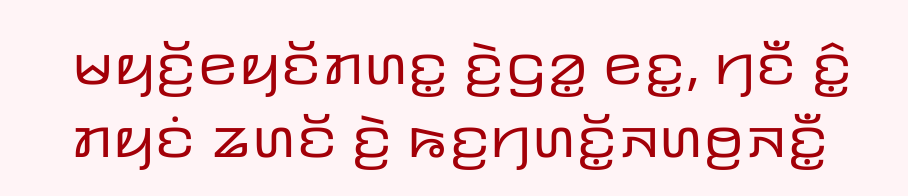ꤗꤟꤢꤩ꤬ꤕꤟꤢꤩꤊꤛꤢ꤭ ꤢꤧ꤬ꤞꤤ꤭ ꤕꤢ꤭, ꤚꤢꤪ ꤢꤨ꤭ ꤊꤟꤢꤦ ꤘꤛꤢꤩ ꤢꤧ꤬ ꤒꤢ꤬ꤚꤛꤢꤩ꤭ꤏꤛꤥ꤬ꤏꤢꤪ꤭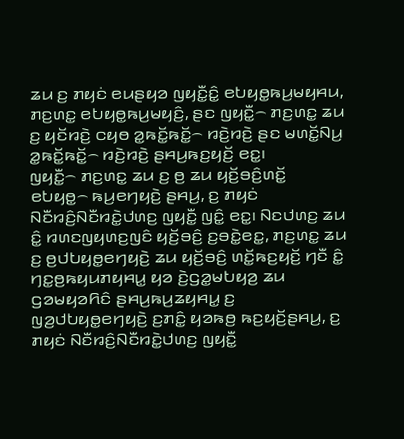ꤘꤣ ꤢ꤬ ꤊꤟꤢꤦ ꤕꤣꤔꤟꤤ ꤜꤟꤢꤪ꤭ꤢꤨ꤭ ꤕꤝꤟꤥ꤭ꤒꤣ꤬ꤗꤟꤌꤣ, ꤊꤢ꤬ꤛꤢ꤭ ꤕꤝꤟꤥ꤭ꤒꤣ꤬ꤗꤟꤢꤨ꤬, ꤔꤢ ꤜꤟꤢꤪ꤭꤮ ꤊꤢ꤬ꤛꤢ꤭ ꤘꤣ ꤢ꤬ ꤟꤢꤩꤙꤢꤧ꤬ ꤍꤟꤥ ꤤ꤭ꤒꤢꤩ꤭ꤒꤢꤩ꤭꤮ ꤙꤢꤧ꤬ꤙꤢꤧ꤬ ꤔꤢ ꤗꤛꤢꤩ꤭ꤡꤣ꤬ ꤤ꤭ꤒꤢꤩ꤭ꤒꤢꤩ꤭꤮ ꤙꤢꤧ꤬ꤙꤢꤧ꤬ ꤔꤌꤣ꤬ꤒꤢ꤬ꤟꤢꤩ꤬ ꤕꤢ꤭꤯
ꤜꤟꤢꤪ꤭꤮ ꤊꤢ꤬ꤛꤢ꤭ ꤘꤣ ꤢ꤬ ꤥ꤬ ꤘꤣ ꤟꤢꤩ꤬ꤋꤢꤨ꤬ꤛꤢꤩ꤭ ꤕꤝꤟꤥ꤭꤮ ꤒꤣ꤬ꤕꤚꤟꤢꤧ꤬ ꤔꤌꤣ꤬, ꤢ꤬ ꤊꤟꤢꤦ ꤡꤢꤪꤙꤢꤨ꤬ꤡꤢꤪꤙꤢꤧ꤭ꤓꤛꤢ꤬ ꤜꤟꤢꤪ꤭ ꤜꤢꤨ꤭ ꤕꤢ꤭꤯ ꤡꤢꤓꤛꤢ꤬ ꤘꤣ ꤢꤨ꤭ ꤙꤛꤢꤜꤟꤛꤢ꤬ꤜꤢꤨ ꤟꤢꤩ꤬ꤋꤢꤨ꤬ ꤢ꤬ꤋꤢꤧ꤭ꤕꤢ꤭, ꤊꤢ꤬ꤛꤢ꤭ ꤘꤣ ꤢ꤬ ꤥ꤬ꤓꤝꤟꤥ꤭ꤕꤚꤟꤢꤧ꤬ ꤘꤣ ꤟꤢꤩ꤬ꤋꤢꤨ꤬ ꤛꤢꤩ꤭ꤒꤢ꤬ꤟꤢꤩ꤬ ꤚꤢꤪ ꤢꤨ꤭ ꤚꤢ꤭ꤥ꤬ꤒꤟꤣꤊꤟꤌꤣ꤭ ꤟꤤ ꤢꤧ꤬ꤞꤤ꤭ꤗꤝꤟꤤ꤬ ꤘꤣ ꤞꤤꤗꤟꤤꤖꤢꤨ ꤔꤌꤣ꤬ꤒꤣ꤬ꤘꤟꤌꤣ꤭ ꤢ꤬ ꤜꤤ꤬ꤓꤝꤟꤥ꤭ꤕꤚꤟꤢꤧ꤬ ꤢ꤬ꤊꤢꤨ꤭ ꤟꤤꤒꤥ꤬ ꤒꤢ꤬ꤟꤢꤩ꤬ꤔꤌꤣ꤬, ꤢ꤬ ꤊꤟꤢꤦ ꤡꤢꤪꤙꤢꤨ꤬ꤡꤢꤪꤙꤢꤧ꤭ꤓꤛꤢ꤬ ꤜꤟꤢꤪ꤭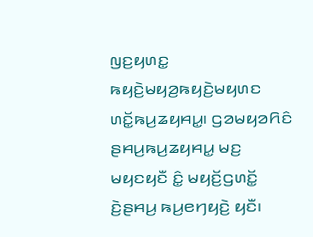ꤜꤢ꤬ꤟꤛꤢ꤭ ꤒꤟꤢꤧ꤬ꤗꤟꤤ꤬ꤒꤟꤢꤧ꤬ꤗꤟꤛꤢ ꤛꤢꤩ꤭ꤒꤣ꤬ꤘꤟꤌꤣ꤭꤯ ꤞꤤꤗꤟꤤꤖꤢꤨ ꤔꤌꤣ꤬ꤒꤣ꤬ꤘꤟꤌꤣ꤭ ꤗꤢ꤬ ꤗꤟꤢꤟꤢꤪ ꤢꤨ꤭ ꤗꤟꤢꤩ꤬ꤞꤛꤢꤩ꤭ ꤢꤧ꤬ꤔꤌꤣ꤬ ꤒꤣ꤬ꤕꤚꤟꤢꤧ꤬ ꤟꤢꤪ꤯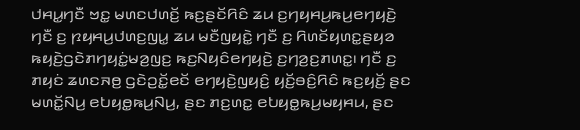ꤓꤌꤣ꤭ꤚꤢꤪ ꤠꤢ꤭ ꤗꤛꤢꤓꤛꤢꤩ꤬ ꤒꤢ꤬ꤔꤢꤩꤖꤢꤨ ꤘꤣ ꤢ꤬ꤚꤟꤌꤣ꤬ꤒꤣ꤬ꤕꤚꤟꤢꤧ꤬ ꤚꤢꤪ ꤢ꤬ ꤐꤟꤌꤣ꤬ꤓꤛꤢ꤬ꤜꤣ꤭ ꤘꤣ ꤗꤢꤪꤜꤟꤢꤧ꤭ ꤚꤢꤪ ꤢ꤬ ꤖꤛꤢꤩꤟꤛꤢ꤭ꤔꤟꤤ ꤒꤟꤢꤧ꤬ꤞꤢꤧꤊꤚꤟꤢꤦ꤭ꤗꤤ꤬ꤜꤢ꤬ ꤒꤢ꤬ꤡꤟꤢꤨꤕꤚꤟꤢꤧ꤬ ꤢ꤬ꤚꤤ꤬ꤢ꤬ꤊꤛꤢ꤭꤯ ꤚꤢꤪ ꤢ꤬ ꤊꤟꤢꤦ ꤘꤛꤢꤏꤥ꤬ ꤞꤢꤧꤑꤢꤩ꤭ꤕꤢꤩ ꤕꤚꤟꤢꤧ꤬ꤜꤟꤢꤨ꤬ ꤟꤢꤩ꤬ꤋꤢꤨ꤬ꤖꤢꤨ ꤒꤢ꤬ꤟꤢꤩ꤬ ꤔꤢ ꤗꤛꤢꤩ꤭ꤡꤣ꤬ ꤕꤝꤟꤥ꤭ꤒꤣ꤬ꤡꤣ꤬, ꤔꤢ ꤊꤢ꤬ꤛꤢ꤭ ꤕꤝꤟꤥ꤭ꤒꤣ꤬ꤗꤟꤌꤣ, ꤔꤢ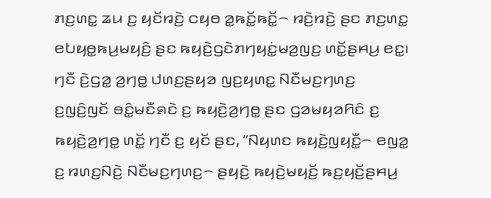ꤊꤢ꤬ꤛꤢ꤭ ꤘꤣ ꤢ꤬ ꤟꤢꤩꤙꤢꤧ꤬ ꤍꤟꤥ ꤤ꤭ꤒꤢꤩ꤭ꤒꤢꤩ꤭꤮ ꤙꤢꤧ꤬ꤙꤢꤧ꤬ ꤔꤢ ꤊꤢ꤬ꤛꤢ꤭ ꤕꤝꤟꤥ꤭ꤒꤣ꤬ꤗꤟꤢꤨ꤬ ꤔꤢ ꤒꤟꤢꤧ꤬ꤞꤢꤧꤊꤚꤟꤢꤦ꤭ꤗꤤ꤬ꤜꤢ꤬ ꤛꤢꤩ꤭ꤔꤌꤣ꤬ ꤕꤢ꤭꤯
ꤚꤢꤪ ꤢꤧ꤬ꤞꤤ꤭ ꤤ꤬ꤚꤥ꤭ ꤓꤛꤢ꤬ꤔꤟꤤ ꤜꤢ꤬ꤟꤛꤢ꤭ ꤡꤢꤪꤗꤢ꤬ꤚꤛꤢ꤬ ꤢ꤬ꤜꤢꤨ꤬ꤜꤢꤩ ꤋꤢꤨ꤭ꤗꤢꤪꤎꤢꤧ ꤢ꤬ ꤒꤟꤢꤧ꤬ꤤ꤬ꤚꤥ꤭ ꤔꤢ ꤞꤤꤗꤟꤤꤖꤢꤨ ꤢ꤬ ꤒꤟꤢꤧ꤬ꤤ꤬ꤚꤥ꤭ ꤛꤢꤩ꤭ ꤚꤢꤪ ꤢ꤬ ꤟꤢꤩ ꤔꤢ, “ꤡꤟꤛꤢ ꤒꤟꤢꤧ꤬ꤜꤟꤢꤪ꤭꤮ ꤕꤜꤤ꤭ ꤢ꤬ ꤙꤛꤢ꤬ꤡꤢꤧ꤬ ꤡꤢꤪꤗꤢ꤬ꤚꤛꤢ꤬꤮ ꤔꤟꤢꤧ꤬ ꤒꤟꤢꤧ꤬ꤗꤟꤢꤩ꤬ ꤒꤢ꤬ꤟꤢꤩ꤬ꤔꤌꤣ꤬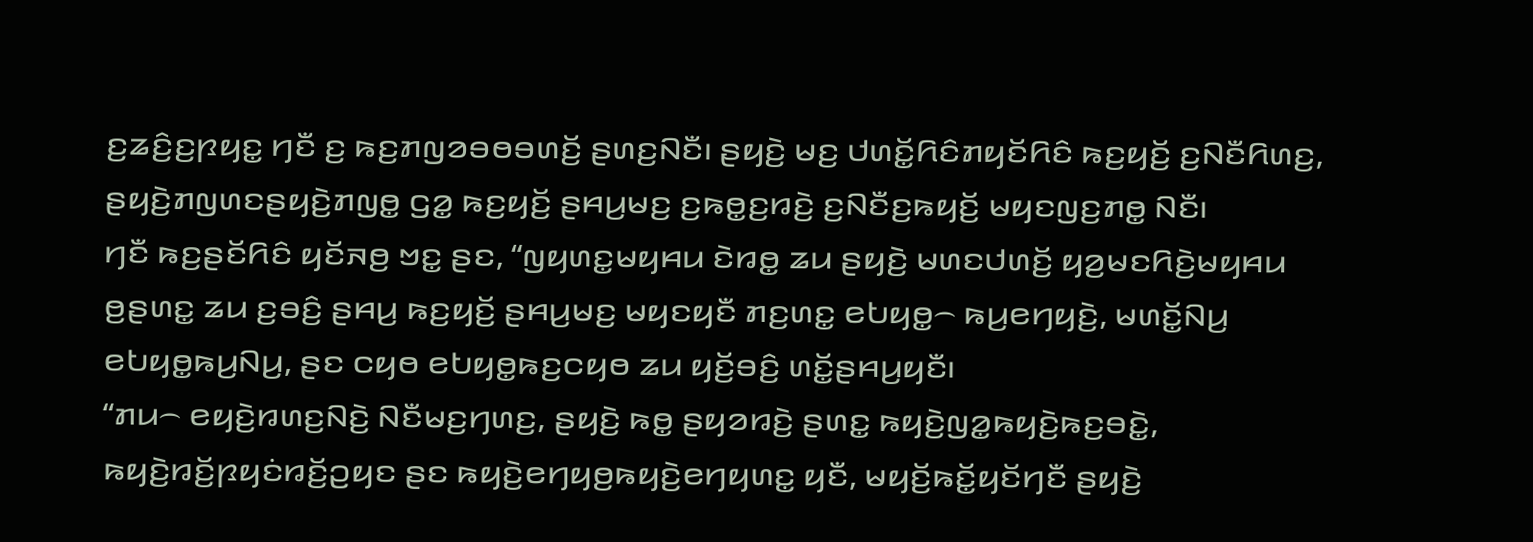ꤢ꤬ꤘꤢꤨ꤬ꤢ꤬ꤐꤟꤢ꤭ ꤚꤢꤪ ꤢ꤬ ꤒꤢ꤬ꤊꤜꤤꤋꤥꤋꤛꤢꤩ꤬ ꤔꤛꤢ꤬ꤡꤢꤪ꤯ ꤔꤟꤢꤧ꤬ ꤗꤢ꤬ ꤓꤛꤢꤩ꤭ꤖꤢꤨꤊꤟꤢꤩꤖꤢꤨ ꤒꤢ꤬ꤟꤢꤩ꤬ ꤢ꤬ꤡꤢꤪꤖꤛꤢ꤬, ꤔꤟꤢꤧ꤬ꤊꤜꤛꤢꤔꤟꤢꤧ꤬ꤊꤜꤥ꤭ ꤞꤤ꤭ ꤒꤢ꤬ꤟꤢꤩ꤬ ꤔꤌꤣ꤬ꤗꤢ꤬ ꤢ꤬ꤒꤥ꤭ꤢ꤬ꤙꤢꤧ꤬ ꤢ꤬ꤡꤢꤪꤢ꤬ꤒꤟꤢꤩ꤬ ꤗꤟꤢꤜꤢ꤬ꤊꤥ꤭ ꤡꤢꤪ꤯
ꤚꤢꤪ ꤒꤢ꤬ꤔꤢꤩꤖꤢꤨ ꤟꤢꤩꤏꤥ꤬ ꤠꤢ꤭ ꤔꤢ, “ꤜꤟꤛꤢ꤭ꤗꤟꤌꤣ ꤢꤧꤙꤥ꤭ ꤘꤣ ꤔꤟꤢꤧ꤬ ꤗꤛꤢꤓꤛꤢꤩ꤬ ꤟꤤ꤬ꤗꤢꤖꤢꤧ꤬ꤗꤟꤌꤣ ꤥ꤬ꤔꤛꤢ꤭ ꤘꤣ ꤢ꤬ꤋꤢꤨ꤬ ꤔꤌꤣ꤬ ꤒꤢ꤬ꤟꤢꤩ꤬ ꤔꤌꤣ꤬ꤗꤢ꤬ ꤗꤟꤢꤟꤢꤪ ꤊꤢ꤬ꤛꤢ꤭ ꤕꤝꤟꤥ꤭꤮ ꤒꤣ꤬ꤕꤚꤟꤢꤧ꤬, ꤗꤛꤢꤩ꤭ꤡꤣ꤬ ꤕꤝꤟꤥ꤭ꤒꤣ꤬ꤡꤣ꤬, ꤔꤢ ꤍꤟꤥ ꤕꤝꤟꤥ꤭ꤒꤢ꤬ꤍꤟꤥ ꤘꤣ ꤟꤢꤩ꤬ꤋꤢꤨ꤬ ꤛꤢꤩ꤭ꤔꤌꤣ꤬ꤟꤢꤪ꤯
“ꤊꤣ꤮ ꤕꤟꤢꤧ꤬ꤙꤛꤢ꤬ꤡꤢꤧ꤬ ꤡꤢꤪꤗꤢ꤬ꤚꤛꤢ꤬, ꤔꤟꤢꤧ꤬ ꤒꤥ꤭ ꤔꤟꤤꤙꤢꤧ꤬ ꤔꤛꤢ꤭ ꤒꤟꤢꤧ꤬ꤜꤤ꤭ꤒꤟꤢꤧ꤬ꤒꤢ꤬ꤋꤢꤧ꤭, ꤒꤟꤢꤧ꤬ꤙꤢꤩ꤬ꤐꤟꤢꤦꤙꤢꤩ꤬ꤑꤟꤢ ꤔꤢ ꤒꤟꤢꤧ꤬ꤕꤚꤟꤥ꤬ꤒꤟꤢꤧ꤬ꤕꤚꤟꤛꤢ꤭ ꤟꤢꤪ, ꤗꤟꤢꤩ꤬ꤒꤢꤩ꤭ꤟꤢꤩꤚꤢꤪ ꤔꤟꤢꤧ꤬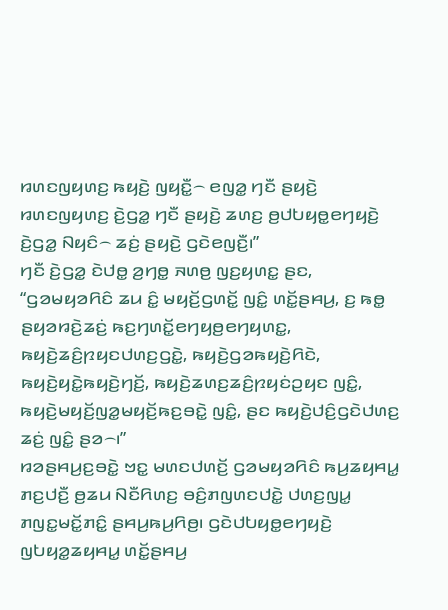ꤙꤛꤢꤜꤟꤛꤢ꤬ ꤒꤟꤢꤧ꤬ ꤜꤟꤢꤪ꤭꤮ ꤕꤜꤤ꤭ ꤚꤢꤪ ꤔꤟꤢꤧ꤬ ꤙꤛꤢꤜꤟꤛꤢ꤬ ꤢꤧ꤬ꤞꤤ꤭ ꤚꤢꤪ ꤔꤟꤢꤧ꤬ ꤘꤛꤢ꤬ ꤥ꤬ꤓꤝꤟꤥ꤭ꤕꤚꤟꤢꤧ꤬ ꤢꤧ꤬ꤞꤤ꤭ ꤡꤟꤢꤨ꤮ ꤘꤢꤦ꤬ ꤔꤟꤢꤧ꤬ ꤞꤢꤧꤕꤜꤢꤪ꤬꤯”
ꤚꤢꤪ ꤢꤧ꤬ꤞꤤ꤭ ꤢꤧꤓꤥ꤭ ꤤ꤬ꤚꤥ꤭ ꤏꤛꤥ꤬ ꤜꤢ꤬ꤟꤛꤢ꤭ ꤔꤢ, “ꤞꤤꤗꤟꤤꤖꤢꤨ ꤘꤣ ꤢꤨ꤭ ꤗꤟꤢꤩ꤬ꤞꤛꤢꤩ꤭ ꤜꤢꤨ꤭ ꤛꤢꤩ꤭ꤔꤌꤣ꤬, ꤢ꤬ ꤒꤥ꤭ ꤔꤟꤤꤙꤢꤧ꤬ꤘꤢꤦ꤬ ꤒꤢ꤬ꤚꤛꤢꤩ꤭ꤕꤚꤟꤥ꤬ꤕꤚꤟꤛꤢ꤭, ꤒꤟꤢꤧ꤬ꤘꤢꤨ꤬ꤐꤟꤢꤓꤛꤢ꤬ꤞꤢꤧ꤭, ꤒꤟꤢꤧ꤬ꤞꤤꤒꤟꤢꤧ꤬ꤖꤢꤧ, ꤒꤟꤢꤧ꤬ꤟꤢꤧ꤭ꤒꤟꤢꤧ꤬ꤚꤢꤩ꤬, ꤒꤟꤢꤧ꤬ꤘꤛꤢ꤬ꤘꤢꤨ꤬ꤐꤟꤢꤦꤑꤟꤢ ꤜꤢꤨ꤭, ꤒꤟꤢꤧ꤬ꤗꤟꤢꤩ꤬ꤜꤤ꤭ꤗꤟꤢꤩ꤬ꤒꤢ꤬ꤋꤢꤧ꤭ ꤜꤢꤨ꤭, ꤔꤢ ꤒꤟꤢꤧ꤬ꤓꤢꤨ꤬ꤞꤢꤧꤓꤛꤢ꤬ ꤘꤢꤦ꤬ ꤜꤢꤨ꤭ ꤔꤤ꤮꤯”
ꤙꤤꤔꤌꤣ꤬ꤢ꤬ꤋꤢꤧ꤭ ꤠꤢ꤭ ꤗꤛꤢꤓꤛꤢꤩ꤬ ꤞꤤꤗꤟꤤꤖꤢꤨ ꤒꤣ꤬ꤘꤟꤌꤣ꤭ ꤊꤢ꤬ꤓꤢꤪ꤬ ꤥ꤬ꤘꤣ ꤡꤢꤪꤖꤛꤢ꤬ ꤋꤢꤨ꤬ꤊꤜꤛꤢꤓꤢꤧ꤭ ꤓꤛꤢ꤬ꤜꤣ꤭ ꤊꤜꤢ꤭ꤗꤢꤩ꤭ꤊꤢꤨ꤭ ꤔꤌꤣ꤬ꤒꤣ꤬ꤖꤥ꤬꤯ ꤞꤢꤧꤓꤝꤟꤥ꤭ꤕꤚꤟꤢꤧ꤬ ꤜꤝꤟꤤ꤭ꤘꤟꤌꤣ꤭ ꤛꤢꤩ꤭ꤔꤌꤣ꤬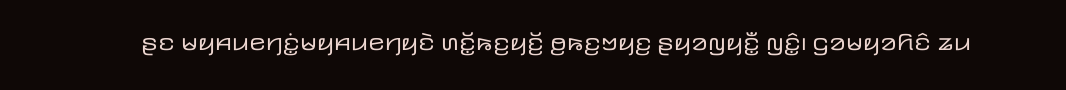ꤔꤢ ꤗꤟꤌꤣꤕꤚꤢꤦ꤭ꤗꤟꤌꤣꤕꤚꤟꤢꤧ ꤛꤢꤩ꤭ꤒꤢ꤬ꤟꤢꤩ꤬ ꤥ꤬ꤒꤢ꤬ꤠꤟꤢ꤬ ꤔꤟꤤꤜꤟꤢꤪ꤭ ꤜꤢꤨ꤭꤯ ꤞꤤꤗꤟꤤꤖꤢꤨ ꤘꤣ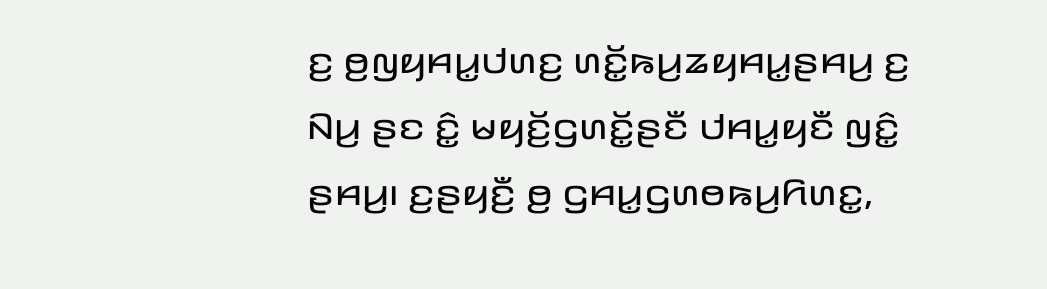ꤢ꤬ ꤥ꤬ꤜꤟꤌꤣ꤭ꤓꤛꤢ꤬ ꤛꤢꤩ꤭ꤒꤣ꤬ꤘꤟꤌꤣ꤭ꤔꤌꤣ꤬ ꤢ꤬ ꤡꤣ꤬ ꤔꤢ ꤢꤨ꤭ ꤗꤟꤢꤩ꤬ꤞꤛꤢꤩ꤭ꤔꤢꤪ ꤓꤌꤣ꤭ꤟꤢꤪ ꤜꤢꤨ꤭ ꤔꤌꤣ꤬꤯ ꤢ꤬ꤔꤟꤢꤪ꤬ ꤥ꤬ ꤞꤌꤣ꤭ꤞꤛꤥꤒꤣ꤬ꤖꤛꤢ꤭,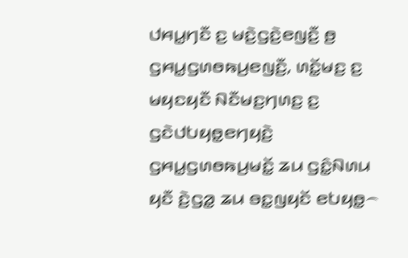ꤓꤌꤣ꤭ꤚꤢꤪ ꤢ꤬ ꤗꤢꤧ꤬ꤞꤢꤧ꤬ꤕꤜꤢꤪ꤬ ꤥ꤬ ꤞꤌꤣ꤭ꤞꤛꤥꤒꤣ꤬ꤕꤜꤢꤪ꤬, ꤛꤢꤩ꤭ꤗꤢ꤬ ꤢ꤬ ꤗꤟꤢꤟꤢꤪ ꤡꤢꤪꤗꤢ꤬ꤚꤛꤢ꤬ ꤢ꤬ ꤞꤢꤧꤓꤝꤟꤥ꤭ꤕꤚꤟꤢꤧ꤬ ꤞꤌꤣ꤭ꤞꤛꤥꤒꤣ꤬ꤗꤢꤩ꤭ ꤘꤣ ꤞꤢꤨ꤭ꤡꤛꤣ ꤟꤢꤪ ꤢꤧ꤬ꤞꤤ꤭ ꤘꤣ ꤋꤢ꤭ꤜꤟꤢꤩ ꤕꤝꤟꤥ꤭꤮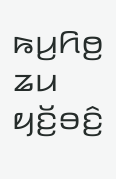ꤒꤣ꤬ꤖꤥ꤬ ꤘꤣ ꤟꤢꤩ꤬ꤋꤢꤨ꤬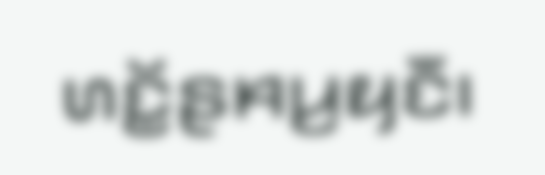ꤛꤢꤩ꤭ꤔꤌꤣ꤬ꤟꤢꤪ꤯